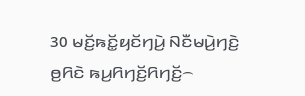30 ꤗꤢꤩ꤬ꤒꤢꤩ꤭ꤟꤢꤩꤚꤣꤧ꤬ ꤡꤢꤪꤗꤣꤧ꤬ꤚꤢꤧ꤬ ꤥ꤬ꤖꤢꤧ ꤒꤣ꤬ꤖꤚꤢꤩ꤬ꤖꤚꤢꤩ꤬꤮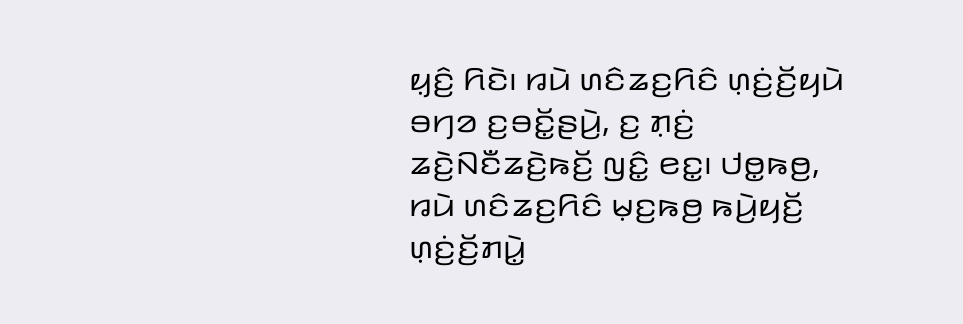ꤟ꤫ꤢꤨ꤬ ꤖꤢꤧ꤯ ꤙꤣꤧ ꤛꤢꤨꤘꤢ꤬ꤖꤢꤨ ꤛ꤫ꤢꤦ꤬ꤢꤩ꤬ꤟꤣꤧ ꤋꤚꤤ ꤢ꤬ꤋꤢꤩ꤭ꤔꤣꤧ꤬, ꤢ꤬ ꤊ꤫ꤢꤦ꤬ ꤘꤢꤧ꤬ꤡꤢꤪꤘꤢꤧ꤬ꤒꤢꤩ꤬ ꤜꤢꤨ꤭ ꤕꤢ꤭꤯ ꤓꤥ꤭ꤒꤥ꤬, ꤙꤣꤧ ꤛꤢꤨꤘꤢ꤬ꤖꤢꤨ ꤗ꤫ꤢ꤬ꤒꤥ꤬ ꤒꤣꤧ꤬ꤟꤢꤩ꤬ ꤛ꤫ꤢꤦ꤬ꤢꤩ꤬ꤊꤣꤧ꤭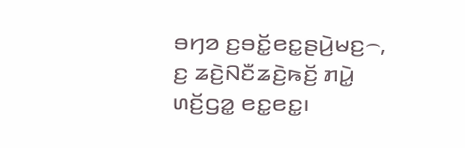ꤋꤚꤤ ꤢ꤬ꤋꤢꤩ꤭ꤕꤢ꤭ꤔꤣꤧ꤬ꤗꤢ꤬꤮, ꤢ꤬ ꤘꤢꤧ꤬ꤡꤢꤪꤘꤢꤧ꤬ꤒꤢꤩ꤬ ꤊꤣꤧ꤭ ꤛꤢꤩ꤬ꤞꤤ꤭ ꤕꤢ꤭ꤕꤢ꤭꤯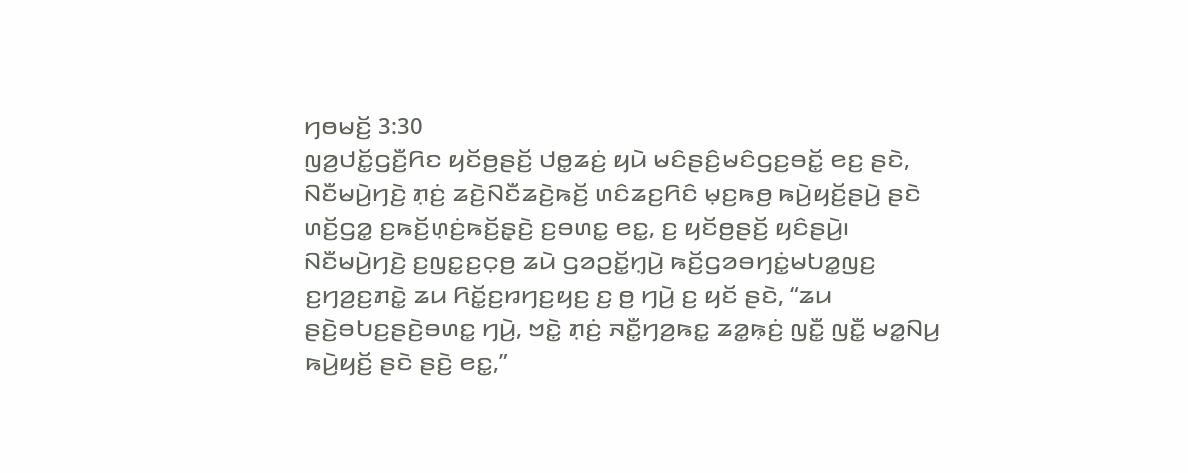ꤚꤥꤗꤢꤩ꤬ 3:30
ꤜꤤ꤬ꤓꤢꤩ꤭ꤞꤢꤪ꤬ꤖꤢ ꤟꤢꤩꤥ꤬ꤔꤢꤩ꤬ ꤓꤥ꤭ꤘꤢꤦ꤬ ꤟꤣꤧ ꤗꤢꤨꤔꤢꤨ꤬ꤗꤢꤨꤞꤢ꤬ꤋꤢꤩ꤭ ꤕꤢ꤬ ꤔꤢꤧ, ꤡꤢꤪꤗꤣꤧ꤬ꤚꤢꤧ꤬ ꤊ꤫ꤢꤦ꤬ ꤘꤢꤧ꤬ꤡꤢꤪꤘꤢꤧ꤬ꤒꤢꤩ꤬ ꤛꤢꤨꤘꤢ꤬ꤖꤢꤨ ꤗ꤫ꤢ꤬ꤒꤥ꤬ ꤒꤣꤧ꤬ꤟꤢꤩ꤬ꤔꤣꤧ꤬ ꤔꤢꤧ ꤛꤢꤩ꤬ꤞꤤ꤭ ꤢ꤬ꤒꤢꤩ꤬ꤛ꤫ꤢꤦ꤬ꤒꤢꤩ꤬ꤔ꤫ꤢꤧ꤬ ꤢ꤬ꤋꤛꤢ꤭ ꤕꤢ꤭, ꤢ꤬ ꤟꤢꤩꤥ꤬ꤔꤢꤩ꤬ ꤟꤢꤨꤔꤣꤧ꤬꤯ ꤡꤢꤪꤗꤣꤧ꤬ꤚꤢꤧ꤬ ꤢ꤬ꤜꤢ꤭ꤢ꤬ꤍ꤫ꤥ꤬ ꤘꤣꤧ ꤞꤤꤑꤢꤩ꤭ꤚ꤫ꤣꤧ꤬ ꤒꤢꤩ꤬ꤞꤤꤋꤚꤢꤦ꤭ꤗꤝꤤ꤭ꤜꤢ꤬ ꤢ꤬ꤚꤤ꤬ꤢ꤬ꤊꤢꤧ꤭ ꤘꤣ ꤖꤢꤩ꤭ꤢ꤬ꤙꤚꤢ꤬ꤟꤢ꤬ ꤢ꤬ ꤥ꤬ ꤚꤣꤧ꤬ ꤢ꤬ ꤟꤢꤩ ꤔꤢꤧ, “ꤘꤣ ꤔꤢꤧ꤬ꤋꤝꤢ꤬ꤔꤢꤧ꤬ꤋꤛꤢ꤭ ꤚꤣꤧ꤬, ꤠꤢꤧ꤭ ꤊ꤫ꤢꤦ꤬ ꤏꤢꤪ꤭ꤚꤤ꤬ꤒꤢ꤭ ꤘꤤ꤭ꤒ꤫ꤢꤦ꤬ ꤜꤢꤪ꤭ ꤜꤢꤪ꤭ ꤗꤤ꤭ꤡꤣ꤬ ꤒꤣꤧ꤬ꤟꤢꤩ꤬ ꤔꤢꤧ ꤔꤢꤧ꤬ ꤕꤢ꤭,”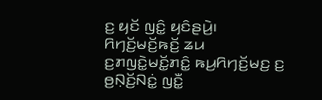ꤢ꤬ ꤟꤢꤩ ꤜꤢꤨ꤭ ꤟꤢꤨꤔꤣꤧ꤬꤯
ꤖꤚꤢꤩ꤬ꤗꤢꤩ꤬ꤒꤢꤩ꤬ ꤘꤣ ꤢ꤬ꤊꤜꤢꤧ꤭ꤗꤢꤩ꤭ꤊꤢꤨ꤭ ꤒꤣ꤬ꤖꤚꤢꤩ꤬ꤗꤢ꤬ ꤢ꤬ ꤥ꤬ꤡ꤫ꤢꤩ꤬ꤡꤢꤦ꤭ ꤜꤢꤪ꤭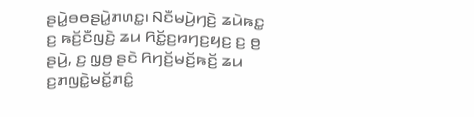ꤔꤣꤧ꤭ꤋꤥꤔꤣꤧ꤭ꤊꤛꤢ꤭꤯ ꤡꤢꤪꤗꤣꤧ꤬ꤚꤢꤧ꤬ ꤘꤣꤧꤒꤢ꤭ ꤢ꤬ ꤒꤢꤩ꤬ꤢꤪꤜꤢꤧ꤬ ꤘꤣ ꤖꤢꤩ꤭ꤢ꤬ꤙꤚꤢ꤬ꤟꤢ꤬ ꤢ꤬ ꤥ꤬ ꤔꤣꤧ꤬, ꤢ꤬ ꤜ꤫ꤥ꤬ ꤔꤢꤧ ꤖꤚꤢꤩ꤬ꤗꤢꤩ꤬ꤒꤢꤩ꤬ ꤘꤣ ꤢ꤬ꤊꤜꤢꤧ꤭ꤗꤢꤩ꤭ꤊꤢꤨ꤭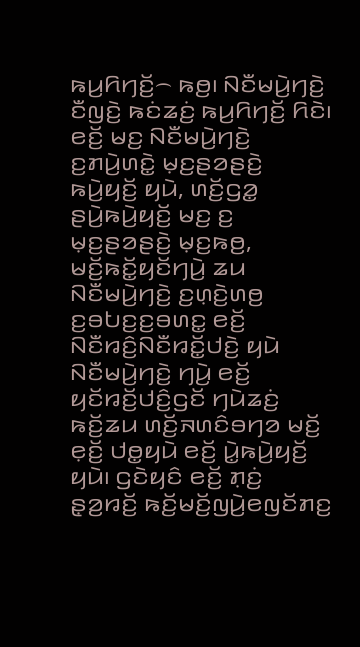ꤒꤣ꤬ꤖꤚꤢꤩ꤬꤮ ꤒꤥ꤬꤯ ꤡꤢꤪꤗꤣꤧ꤬ꤚꤢꤧ꤬ ꤢꤪꤜꤢꤧ꤬ ꤒꤢꤦꤘꤢꤦ꤬ ꤒꤣ꤬ꤖꤚꤢꤩ꤬ ꤖꤢꤧ꤯
ꤕꤢꤩ꤬ ꤗꤢ꤬ ꤡꤢꤪꤗꤣꤧ꤬ꤚꤢꤧ꤬ ꤢ꤬ꤊꤣꤧ꤬ꤛꤢꤧ꤭ ꤗ꤫ꤢ꤬ꤔꤤꤔꤢꤧ꤬ ꤒꤣꤧ꤬ꤟꤢꤩ꤬ ꤟꤣꤧ, ꤛꤢꤩ꤬ꤞꤤ꤭ ꤔꤣꤧ꤬ꤒꤣꤧ꤬ꤟꤢꤩ꤬ ꤗꤢ꤬ ꤢ꤬ ꤗ꤫ꤢ꤬ꤔꤤꤔꤢꤧ꤬ ꤗ꤫ꤢ꤬ꤒꤥ꤬, ꤗꤢꤩ꤬ꤒꤢꤩ꤭ꤟꤢꤩꤚꤣꤧ꤬ ꤘꤣ ꤡꤢꤪꤗꤣꤧ꤬ꤚꤢꤧ꤬ ꤢ꤬ꤛ꤫ꤢꤧ꤬ꤛꤥ꤬ ꤢ꤬ꤋꤝꤢ꤬ꤢ꤬ꤋꤛꤢ꤭ ꤕꤢꤩ꤬ ꤡꤢꤪꤙꤢꤨ꤬ꤡꤢꤪꤙꤢꤩ꤭ꤓꤢꤧ꤬ ꤟꤣꤧ ꤡꤢꤪꤗꤣꤧ꤬ꤚꤢꤧ꤬ ꤚꤣꤧ꤬ ꤕꤢꤩ꤬ ꤟꤢꤩꤙꤢꤩ꤬ꤓꤢꤨ꤬ꤞꤢꤩ ꤚꤣꤧꤘꤢꤦ꤬ ꤒꤢꤩ꤬ꤘꤣ ꤛꤢꤩ꤬ꤏꤛꤢꤨꤋꤚꤤ ꤗꤢꤩ꤬ ꤕ꤫ꤢꤩ꤬ ꤓꤥ꤭ꤟꤣꤧ ꤕꤢꤩ꤬ ꤣꤧ꤭ꤒꤣꤧ꤬ꤟꤢꤩ꤬ ꤟꤣꤧ꤯ ꤞꤢꤧꤟꤢꤨ ꤕꤢꤩ꤬ ꤊ꤫ꤢꤦ꤬ ꤔ꤫ꤤ꤬ꤙꤢꤩ꤬ ꤒꤢꤩ꤬ꤗꤢꤩ꤬ꤜꤣꤧ꤬ꤕꤜꤢꤩꤊꤢ꤬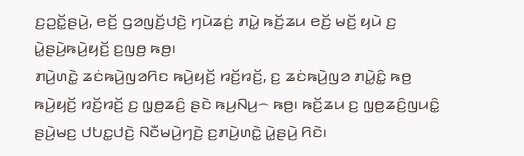ꤢ꤬ꤑꤢꤩ꤭ꤔꤣꤧ꤬, ꤕꤢꤩ꤬ ꤞꤤꤜꤢꤩ꤬ꤓꤢꤧ꤬ ꤚꤣꤧꤘꤢꤦ꤬ ꤊꤣꤧ꤭ ꤒꤢꤩ꤬ꤘꤣ ꤕꤢꤩ꤬ ꤗꤢꤩ꤬ ꤟꤣꤧ ꤢ꤬ ꤣꤧ꤭ꤔꤣꤧ꤬ꤒꤣꤧ꤬ꤟꤢꤩ꤬ ꤢ꤬ꤜꤥ꤬ ꤒꤥ꤬꤯
ꤊꤣꤧ꤬ꤛꤢꤧ꤭ ꤘꤢꤦꤒꤣꤧ꤬ꤜꤤꤖꤢ ꤒꤣꤧ꤬ꤟꤢꤩ꤬ ꤙꤢꤩ꤬ꤙꤢꤩ꤬, ꤢ꤬ ꤘꤢꤦꤒꤣꤧ꤬ꤜꤤ ꤊꤣꤧ꤭ꤢꤨ꤭ ꤒꤥ꤬ ꤒꤣꤧ꤬ꤟꤢꤩ꤬ ꤙꤢꤩ꤬ꤙꤢꤩ꤬ ꤢ꤬ ꤜ꤫ꤥ꤬ꤘꤢꤨ꤬ ꤔꤢꤧ ꤒꤣ꤬ꤡꤣ꤬꤮ ꤒꤥ꤬꤯ ꤒꤢꤩ꤬ꤘꤣ ꤢ꤬ ꤜ꤫ꤥ꤬ꤘꤢꤨ꤬ꤜꤣꤢꤨ꤭ ꤔꤣꤧ꤬ꤗꤢ꤬ ꤓꤝꤢ꤭ꤓꤢꤧ꤬ ꤡꤢꤪꤗꤣꤧ꤬ꤚꤢꤧ꤬ ꤢ꤬ꤊꤣꤧ꤬ꤛꤢꤧ꤭ ꤣꤧ꤭ꤔꤣꤧ꤬ ꤖꤢꤧ꤯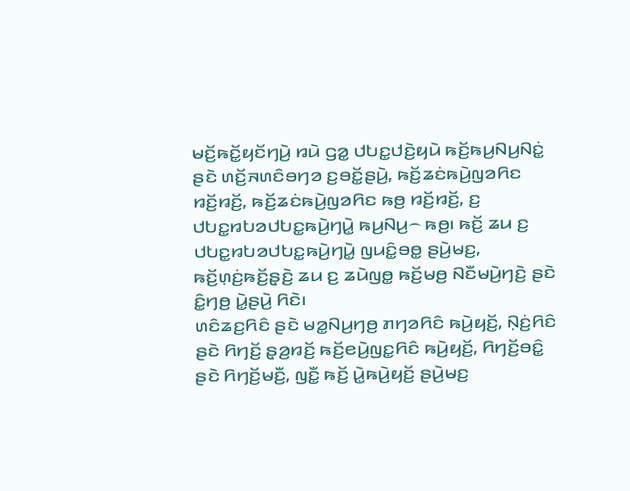ꤗꤢꤩ꤬ꤒꤢꤩ꤭ꤟꤢꤩꤚꤣꤧ꤬ ꤙꤣꤧ ꤞꤤ꤭ ꤓꤝꤢ꤭ꤓꤢꤧ꤬ꤟꤣꤧ ꤒꤢꤩ꤬ꤒꤣ꤬ꤡꤣ꤬ꤡꤢꤦ꤭ ꤔꤢꤧ ꤛꤢꤩ꤬ꤏꤛꤢꤨꤋꤚꤤ ꤢ꤬ꤋꤢꤩ꤭ꤔꤣꤧ꤬, ꤒꤢꤩ꤬ꤘꤢꤦꤒꤣꤧ꤬ꤜꤤꤖꤢ ꤙꤢꤩ꤬ꤙꤢꤩ꤬, ꤒꤢꤩ꤬ꤘꤢꤦꤒꤣꤧ꤬ꤜꤤꤖꤢ ꤒꤥ꤬ ꤙꤢꤩ꤬ꤙꤢꤩ꤬, ꤢ꤬ ꤓꤝꤢ꤭ꤙꤝꤤꤓꤝꤢ꤭ꤒꤣꤧ꤬ꤚꤣꤧ꤭ ꤒꤣ꤬ꤡꤣ꤬꤮ ꤒꤥ꤬꤯ ꤒꤢꤩ꤬ ꤘꤣ ꤢ꤬ ꤓꤝꤢ꤭ꤙꤝꤤꤓꤝꤢ꤭ꤒꤣꤧ꤬ꤚꤣꤧ꤭ ꤜꤣꤢꤨ꤭ꤋꤥ꤭ ꤔꤣꤧ꤬ꤗꤢ꤬, ꤒꤢꤩ꤬ꤛ꤫ꤢꤦ꤬ꤒꤢꤩ꤬ꤔ꤫ꤢꤧ꤬ ꤘꤣ ꤢ꤬ ꤘꤣꤧꤜꤥ꤭ ꤒꤢꤩ꤬ꤗꤥ꤬ ꤡꤢꤪꤗꤣꤧ꤬ꤚꤢꤧ꤬ ꤔꤢꤧ ꤢꤨ꤭ꤚꤥ꤬ ꤣꤧ꤭ꤔꤣꤧ꤬ ꤖꤢꤧ꤯
ꤛꤢꤨꤘꤢ꤬ꤖꤢꤨ ꤔꤢꤧ ꤗꤤ꤭ꤡꤣ꤬ꤚꤥ꤬ ꤊꤚꤤꤖꤢꤨ ꤒꤣꤧ꤬ꤟꤢꤩ꤬, ꤡ꤫ꤢꤦ꤬ꤖꤢꤨ ꤔꤢꤧ ꤖꤚꤢꤩ꤬ ꤔ꤫ꤤ꤬ꤙꤢꤩ꤬ ꤒꤢꤩ꤬ꤕꤣꤧ꤬ꤜꤢ꤭ꤖꤢꤨ ꤒꤣꤧ꤬ꤟꤢꤩ꤬, ꤖꤚꤢꤩ꤬ꤋꤢꤨ꤭ ꤔꤢꤧ ꤖꤚꤢꤩ꤬ꤗꤢꤪ꤬, ꤜꤢꤪ꤭ ꤒꤢꤩ꤬ ꤣꤧ꤭ꤒꤣꤧ꤬ꤟꤢꤩ꤬ ꤔꤣꤧ꤬ꤗꤢ꤬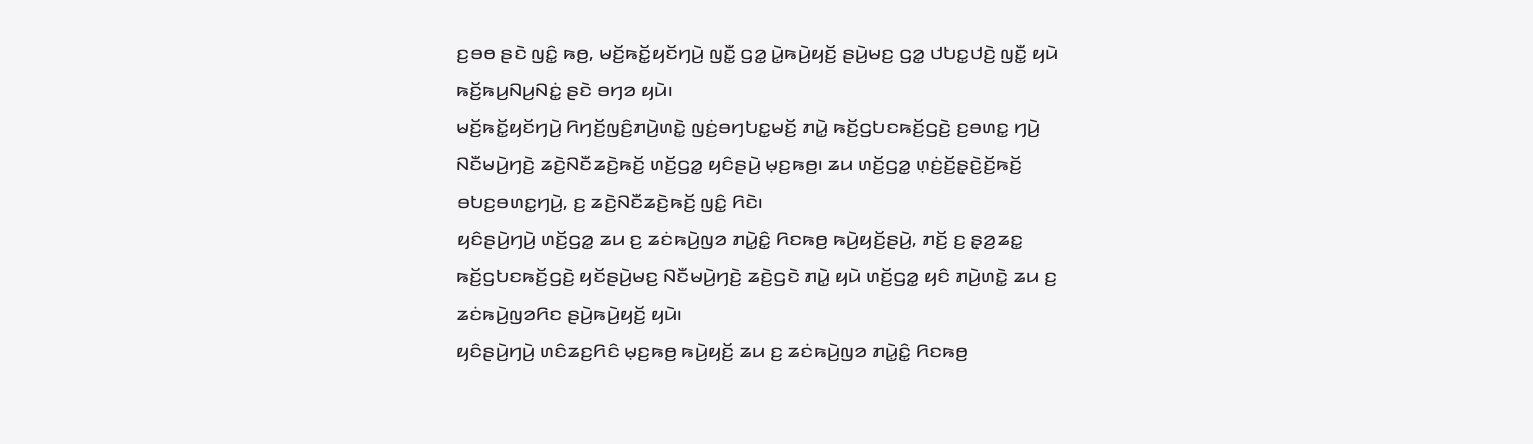ꤢ꤬ꤋꤥ ꤔꤢꤧ ꤜꤢꤨ꤭ ꤒꤥ꤬, ꤗꤢꤩ꤬ꤒꤢꤩ꤭ꤟꤢꤩꤚꤣꤧ꤬ ꤜꤢꤪ꤭ ꤞꤤ꤭ ꤣꤧ꤭ꤒꤣꤧ꤬ꤟꤢꤩ꤬ ꤔꤣꤧ꤬ꤗꤢ꤬ ꤞꤤ꤭ ꤓꤝꤢ꤭ꤓꤢꤧ꤬ ꤜꤢꤪ꤭ ꤟꤣꤧ ꤒꤢꤩ꤬ꤒꤣ꤬ꤡꤣ꤬ꤡꤢꤦ꤭ ꤔꤢꤧ ꤋꤚꤤ ꤟꤣꤧ꤯
ꤗꤢꤩ꤬ꤒꤢꤩ꤭ꤟꤢꤩꤚꤣꤧ꤬ ꤖꤚꤢꤩ꤬ꤜꤢꤨ꤬ꤊꤣꤧ꤬ꤛꤢꤧ꤭ ꤜꤢꤦ꤬ꤋꤚꤝꤢ꤭ꤗꤢꤩ꤬ ꤊꤣꤧ꤭ ꤒꤢꤩ꤬ꤞꤝꤢꤒꤢꤩ꤬ꤞꤢꤧ꤬ ꤢ꤬ꤋꤛꤢ꤭ ꤚꤣꤧ꤬ ꤡꤢꤪꤗꤣꤧ꤬ꤚꤢꤧ꤬ ꤘꤢꤧ꤬ꤡꤢꤪꤘꤢꤧ꤬ꤒꤢꤩ꤬ ꤛꤢꤩ꤬ꤞꤤ꤭ ꤟꤢꤨꤔꤣꤧ꤬ ꤗ꤫ꤢ꤬ꤒꤥ꤬꤯ ꤘꤣ ꤛꤢꤩ꤬ꤞꤤ꤭ ꤛ꤫ꤢꤦ꤬ꤢꤩ꤬ꤔ꤫ꤢꤧ꤬ꤢꤩ꤬ꤒꤢꤩ꤬ ꤋꤝꤢ꤬ꤋꤛꤢ꤭ꤚꤣꤧ꤬, ꤢ꤬ ꤘꤢꤧ꤬ꤡꤢꤪꤘꤢꤧ꤬ꤒꤢꤩ꤬ ꤜꤢꤨ꤭ ꤖꤢꤧ꤯
ꤟꤢꤨꤔꤣꤧ꤬ꤚꤣꤧ꤬ ꤛꤢꤩ꤬ꤞꤤ꤭ ꤘꤣ ꤢ꤬ ꤘꤢꤦꤒꤣꤧ꤬ꤜꤤ ꤊꤣꤧ꤭ꤢꤨ꤭ ꤖꤢꤒꤥ꤬ ꤒꤣꤧ꤬ꤟꤢꤩ꤬ꤔꤣꤧ꤬, ꤊꤢꤩ꤬ ꤢ꤬ ꤔ꤫ꤤ꤬ꤘꤢ꤭ ꤒꤢꤩ꤬ꤞꤝꤢꤒꤢꤩ꤬ꤞꤢꤧ꤬ ꤟꤢꤩꤔꤣꤧ꤬ꤗꤢ꤬ ꤡꤢꤪꤗꤣꤧ꤬ꤚꤢꤧ꤬ ꤘꤢꤧ꤬ꤞꤢꤧ ꤊꤣꤧ꤭ ꤟꤣꤧ ꤛꤢꤩ꤬ꤞꤤ꤭ ꤟꤢꤨ ꤊꤣꤧ꤬ꤛꤢꤧ꤭ ꤘꤣ ꤢ꤬ ꤘꤢꤦꤒꤣꤧ꤬ꤜꤤꤖꤢ ꤔꤣꤧ꤬ꤒꤣꤧ꤬ꤟꤢꤩ꤬ ꤟꤣꤧ꤯
ꤟꤢꤨꤔꤣꤧ꤬ꤚꤣꤧ꤬ ꤛꤢꤨꤘꤢ꤬ꤖꤢꤨ ꤗ꤫ꤢ꤬ꤒꤥ꤬ ꤒꤣꤧ꤬ꤟꤢꤩ꤬ ꤘꤣ ꤢ꤬ ꤘꤢꤦꤒꤣꤧ꤬ꤜꤤ ꤊꤣꤧ꤭ꤢꤨ꤭ ꤖꤢꤒꤥ꤬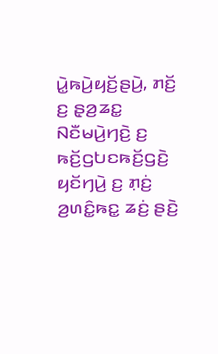ꤣꤧ꤭ꤒꤣꤧ꤬ꤟꤢꤩ꤬ꤔꤣꤧ꤬, ꤊꤢꤩ꤬ ꤢ꤬ ꤔ꤫ꤤ꤬ꤘꤢ꤭ ꤡꤢꤪꤗꤣꤧ꤬ꤚꤢꤧ꤬ ꤢ꤬ ꤒꤢꤩ꤬ꤞꤝꤢꤒꤢꤩ꤬ꤞꤢꤧ꤬ ꤟꤢꤩꤚꤣꤧ꤬ ꤢ꤬ ꤊ꤫ꤢꤦ꤬ ꤤ꤬ꤛꤢꤨ꤭ꤒꤢ꤭ ꤘꤢꤦ꤬ ꤔꤢꤧ꤬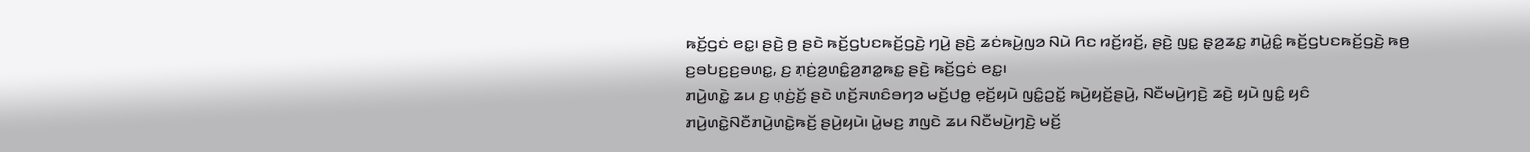ꤒꤢꤩ꤬ꤞꤢꤦ ꤕꤢ꤭꤯ ꤔꤢꤧ꤬ ꤥ꤬ ꤔꤢꤧ ꤒꤢꤩ꤬ꤞꤝꤢꤒꤢꤩ꤬ꤞꤢꤧ꤬ ꤚꤣꤧ꤬ ꤔꤢꤧ꤬ ꤘꤢꤦꤒꤣꤧ꤬ꤜꤤ ꤡꤣꤧ ꤖꤢ ꤙꤢꤩ꤬ꤙꤢꤩ꤬, ꤔꤢꤧ꤬ ꤜꤢ꤭ ꤔ꤫ꤤ꤬ꤘꤢ꤭ ꤊꤣꤧ꤭ꤢꤨ꤭ ꤒꤢꤩ꤬ꤞꤝꤢꤒꤢꤩ꤬ꤞꤢꤧ꤬ ꤒꤥ꤬ ꤢ꤬ꤋꤝꤢ꤬ꤢ꤬ꤋꤛꤢ꤭, ꤢ꤬ ꤊ꤫ꤢꤦ꤬ꤤ꤬ꤛꤢꤨ꤭ꤤ꤬ꤊꤤ꤭ꤒꤢ꤭ ꤔꤢꤧ꤬ ꤒꤢꤩ꤬ꤞꤢꤦ ꤕꤢ꤭꤯
ꤊꤣꤧ꤬ꤛꤢꤧ꤭ ꤘꤣ ꤢ꤬ ꤛ꤫ꤢꤦ꤬ꤢꤩ꤬ ꤔꤢꤧ ꤛꤢꤩ꤬ꤏꤛꤢꤨꤋꤚꤤ ꤗꤢꤩ꤬ꤓꤥ꤭ ꤕ꤫ꤢꤩ꤬ꤟꤣꤧ ꤜꤢꤨ꤭ꤑꤢꤩ꤭ ꤒꤣꤧ꤬ꤟꤢꤩ꤬ꤔꤣꤧ꤬, ꤡꤢꤪꤗꤣꤧ꤬ꤚꤢꤧ꤬ ꤘꤢꤧ꤬ ꤟꤣꤧ ꤜꤢꤨ꤭ ꤟꤢꤨ ꤊꤣꤧ꤬ꤛꤢꤧ꤭ꤡꤢꤪꤊꤣꤧ꤬ꤛꤢꤧ꤭ꤒꤢꤩ꤬ ꤔꤣꤧ꤬ꤟꤣꤧ꤯ ꤣꤧ꤭ꤗꤢ꤬ ꤊꤜꤢꤧ ꤘꤣ ꤡꤢꤪꤗꤣꤧ꤬ꤚꤢꤧ꤬ ꤗꤢꤩ꤬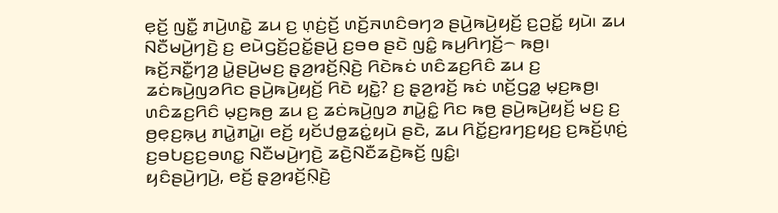ꤕ꤫ꤢꤩ꤬ ꤜꤢꤪ꤭ ꤊꤣꤧ꤬ꤛꤢꤧ꤭ ꤘꤣ ꤢ꤬ ꤛ꤫ꤢꤦ꤬ꤢꤩ꤬ ꤛꤢꤩ꤬ꤏꤛꤢꤨꤋꤚꤤ ꤔꤣꤧ꤬ꤒꤣꤧ꤬ꤟꤢꤩ꤬ ꤢ꤬ꤑꤢꤩ꤭ ꤟꤣꤧ꤯ ꤘꤣ ꤡꤢꤪꤗꤣꤧ꤬ꤚꤢꤧ꤬ ꤢ꤬ ꤕꤣꤧꤞꤢꤩ꤬ꤑꤢꤩ꤭ꤔꤣꤧ꤬ ꤢ꤬ꤋꤥ ꤔꤢꤧ ꤜꤢꤨ꤭ ꤒꤣ꤬ꤖꤚꤢꤩ꤬꤮ ꤒꤥ꤬꤯
ꤒꤢꤩ꤬ꤏꤢꤪ꤭ꤚꤤ꤬ ꤣꤧ꤭ꤔꤣꤧ꤬ꤗꤢ꤬ ꤔ꤫ꤤ꤬ꤙꤢꤩ꤬ꤡ꤫ꤢꤧ꤬ ꤖꤢꤧꤒꤢꤦ ꤛꤢꤨꤘꤢ꤬ꤖꤢꤨ ꤘꤣ ꤢ꤬ ꤘꤢꤦꤒꤣꤧ꤬ꤜꤤꤖꤢ ꤔꤣꤧ꤬ꤒꤣꤧ꤬ꤟꤢꤩ꤬ ꤖꤢꤧ ꤟꤢꤧ꤭? ꤢ꤬ ꤔ꤫ꤤ꤬ꤙꤢꤩ꤬ ꤒꤢꤦ ꤛꤢꤩ꤬ꤞꤤ꤭ ꤗ꤫ꤢ꤬ꤒꤥ꤬꤯ ꤛꤢꤨꤘꤢ꤬ꤖꤢꤨ ꤗ꤫ꤢ꤬ꤒꤥ꤬ ꤘꤣ ꤢ꤬ ꤘꤢꤦꤒꤣꤧ꤬ꤜꤤ ꤊꤣꤧ꤭ꤢꤨ꤭ ꤖꤢ ꤒꤥ꤬ ꤔꤣꤧ꤬ꤒꤣꤧ꤬ꤟꤢꤩ꤬ ꤗꤢ꤬ ꤢ꤬ ꤥ꤬ꤕ꤫ꤢ꤬ꤒ꤫ꤣ꤬ ꤊꤣꤧ꤭ꤊꤣꤧ꤭꤯ ꤕꤢꤩ꤬ ꤟꤢꤩꤓꤥ꤭ꤘꤢꤦ꤭ꤟꤣꤧ ꤔꤢꤧ, ꤘꤣ ꤖꤢꤩ꤭ꤢ꤬ꤙꤚꤢ꤬ꤟꤢ꤬ ꤢ꤬ꤒꤢꤩ꤬ꤛ꤫ꤢꤦ꤬ ꤢ꤬ꤋꤝꤢ꤬ꤢ꤬ꤋꤛꤢ꤭ ꤡꤢꤪꤗꤣꤧ꤬ꤚꤢꤧ꤬ ꤘꤢꤧ꤬ꤡꤢꤪꤘꤢꤧ꤬ꤒꤢꤩ꤬ ꤜꤢꤨ꤭꤯
ꤟꤢꤨꤔꤣꤧ꤬ꤚꤣꤧ꤬, ꤕꤢꤩ꤬ ꤔ꤫ꤤ꤬ꤙꤢꤩ꤬ꤡ꤫ꤢꤧ꤬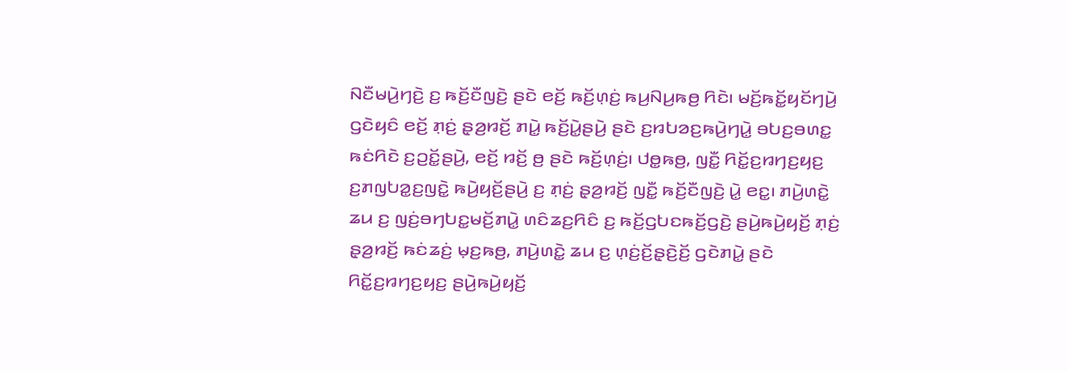ꤡꤢꤪꤗꤣꤧ꤬ꤚꤢꤧ꤬ ꤢ꤬ ꤒꤢꤩ꤬ꤢꤪꤜꤢꤧ꤬ ꤔꤢꤧ ꤕꤢꤩ꤬ ꤒꤢꤩ꤬ꤛ꤫ꤢꤦ꤬ ꤒꤣ꤬ꤡꤣ꤬ꤒꤥ꤬ ꤖꤢꤧ꤯ ꤗꤢꤩ꤬ꤒꤢꤩ꤭ꤟꤢꤩꤚꤣꤧ꤬ ꤞꤢꤧꤟꤢꤨ ꤕꤢꤩ꤬ ꤊ꤫ꤢꤦ꤬ ꤔ꤫ꤤ꤬ꤙꤢꤩ꤬ ꤊꤣꤧ꤭ ꤒꤢꤩ꤬ꤣꤧ꤭ꤔꤣꤧ꤬ ꤔꤢꤧ ꤢ꤬ꤙꤝꤤꤢ꤬ꤒꤣꤧ꤬ꤚꤣꤧ꤭ ꤋꤝꤢ꤬ꤋꤛꤢ꤭ ꤒꤢꤦꤖꤢꤧ ꤢ꤬ꤑꤢꤩ꤭ꤔꤣꤧ꤬, ꤕꤢꤩ꤬ ꤙꤢꤩ꤬ ꤥ꤬ ꤔꤢꤧ ꤒꤢꤩ꤬ꤛ꤫ꤢꤦ꤬꤯ ꤓꤥ꤭ꤒꤥ꤬, ꤜꤢꤪ꤭ ꤖꤢꤩ꤭ꤢ꤬ꤙꤚꤢ꤬ꤟꤢ꤬ ꤢ꤬ꤊꤜꤝꤤ꤭ꤢ꤬ꤜꤢꤧ꤭ ꤒꤣꤧ꤬ꤟꤢꤩ꤬ꤔꤣꤧ꤬ ꤢ꤬ ꤊ꤫ꤢꤦ꤬ ꤔ꤫ꤤ꤬ꤙꤢꤩ꤬ ꤜꤢꤪ꤭ ꤒꤢꤩ꤬ꤢꤪꤜꤢꤧ꤬ ꤣꤧ꤭ ꤕꤢ꤭꤯ ꤊꤣꤧ꤬ꤛꤢꤧ꤭ ꤘꤣ ꤢ꤬ ꤜꤢꤦ꤬ꤋꤚꤝꤢ꤭ꤗꤢꤩ꤬ꤊꤣꤧ꤭ ꤛꤢꤨꤘꤢ꤬ꤖꤢꤨ ꤢ꤬ ꤒꤢꤩ꤬ꤞꤝꤢꤒꤢꤩ꤬ꤞꤢꤧ꤬ ꤔꤣꤧ꤬ꤒꤣꤧ꤬ꤟꤢꤩ꤬ ꤊ꤫ꤢꤦ꤬ ꤔ꤫ꤤ꤬ꤙꤢꤩ꤬ ꤒꤢꤦꤘꤢꤦ꤬ ꤗ꤫ꤢ꤬ꤒꤥ꤬, ꤊꤣꤧ꤬ꤛꤢꤧ꤭ ꤘꤣ ꤢ꤬ ꤛ꤫ꤢꤦ꤬ꤢꤩ꤬ꤔ꤫ꤢꤧ꤬ꤢꤩ꤬ ꤞꤢꤧꤊꤣꤧ꤭ ꤔꤢꤧ ꤖꤢꤩ꤭ꤢ꤬ꤙꤚꤢ꤬ꤟꤢ꤬ ꤔꤣꤧ꤬ꤒꤣꤧ꤬ꤟꤢꤩ꤬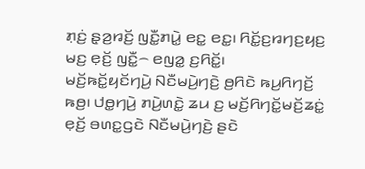ꤊ꤫ꤢꤦ꤬ ꤔ꤫ꤤ꤬ꤙꤢꤩ꤬ ꤜꤢꤪ꤭ꤊꤣꤧ꤭ ꤕꤢ꤭ ꤕꤢ꤭꤯ ꤖꤢꤩ꤭ꤢ꤬ꤙꤚꤢ꤬ꤟꤢ꤬ ꤗꤢ꤬ ꤕ꤫ꤢꤩ꤬ ꤜꤢꤪ꤭꤮ ꤕꤜꤤ꤭ ꤢ꤬ꤖꤢꤩ꤭꤯
ꤗꤢꤩ꤬ꤒꤢꤩ꤭ꤟꤢꤩꤚꤣꤧ꤬ ꤡꤢꤪꤗꤣꤧ꤬ꤚꤢꤧ꤬ ꤥ꤬ꤖꤢꤧ ꤒꤣ꤬ꤖꤚꤢꤩ꤬ ꤒꤥ꤬꤯ ꤓꤥ꤭ꤚꤣꤧ꤬ ꤊꤣꤧ꤬ꤛꤢꤧ꤭ ꤘꤣ ꤢ꤬ ꤗꤢꤩ꤬ꤖꤚꤢꤩ꤭ꤗꤢꤩ꤬ꤘꤢꤦ꤭ ꤕ꤫ꤢꤩ꤬ ꤋꤛꤢ꤭ꤞꤢꤧ ꤡꤢꤪꤗꤣꤧ꤬ꤚꤢꤧ꤬ ꤔꤢꤧ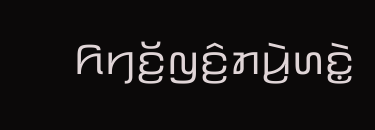ꤖꤚꤢꤩ꤬ꤜꤢꤨ꤬ꤊꤣꤧ꤬ꤛꤢꤧ꤭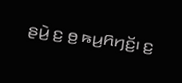ꤔꤣꤧ꤬ ꤢ꤬ ꤥ꤬ ꤒꤣ꤬ꤖꤚꤢꤩ꤬꤯ ꤢ꤬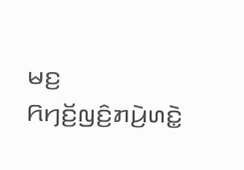ꤗꤢ꤬ ꤖꤚꤢꤩ꤬ꤜꤢꤨ꤬ꤊꤣꤧ꤬ꤛꤢꤧ꤭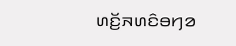ꤛꤢꤩ꤬ꤏꤛꤢꤨꤋꤚꤤ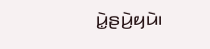ꤣꤧ꤭ꤔꤣꤧ꤬ꤟꤣꤧ꤯